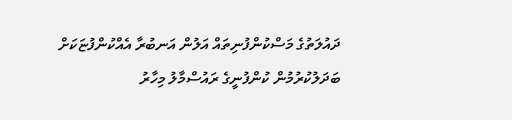ދައުލަތުގެ މަސްކުންފުނިތައް އަލުން އަނބުރާ އެއްކުންފުޏަކަށް ބަދަލުކުރުމުން ކުންފުނީގެ ރައުސްމާލު މިހާރު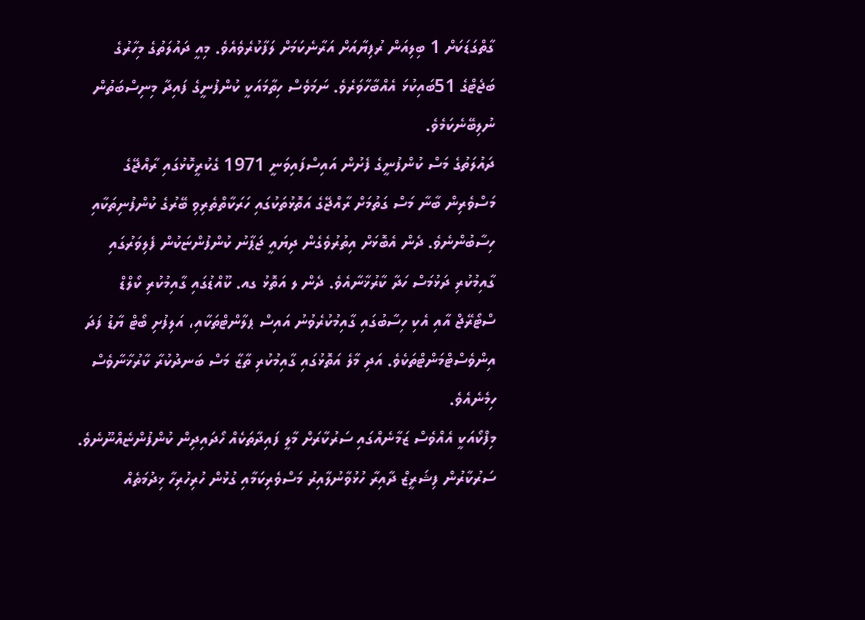ގާތްގަޑަކަށް 1 ބިލިއަން ރުފިޔާއަށް އަރާނެކަމަށް ލަފާކުރެވެއެވެ. މިއީ ދައުލަތުގެ މިހާރުގެ ބަޖެޓްގެ 51ބައިކުޅަ އެއްބާހާވަރެވެ. ނަމަވެސް ހިތާމައަކީ ކުންފުނީގެ ފައިދާ މިނިސްބަތުން ނުލިބޭނެކަމެވެ.
ދައުލަތުގެ މަސް ކުންފުނީގެ ފެށުން އައިސްފައިވަނީ 1971 ގެކުރީކޮޅުގައި ރާއްޖޭގެ މަސްވެރިން ބާނާ މަސް ގަތުމަށް ރާއްޖޭގެ އަތޮޅުތަކުގައި ހަރަކާތްތެރިވި ބޭރުގެ ކުންފުނިތަކާއި ހިސާބުންނެވެ. ދެން އެބޮޅަށް އިތުރުވެގެން ދިޔައީ ޖަޕާނު ކުންފުންޏަކުން ފެލިވަރުގައި ގާއިމުކުރި ދަޅުމަސް ހަދާ ކާރުޚާނާއެވެ. ދެން ލ އަތޮޅު ގއ. ކޫއްޑުގައި ގާއިމުކުރި ކޯލްޑް ސްޓޯރޭޖް އާއި އެކި ހިސާބުގައި ގާއިމުކުރެވުނު އައިސް ޕލާންޓްތަކާއި، އަލިފުށި ބޯޓް ޔާޑު ފަދަ އިންވެސްޓްމަންޓްތަކެވެ. އަދި މާލެ އަތޮޅުގައި ގާއިމުކުރި ތާޒާ މަސް ބަނދުކުރާ ކާރުޚާނާވެސް ހިމެނެއެވެ.
މިފްކޯއަކީ އެއްވެސް ޒަމާނެއްގައި ސަރުކާރަށް މާލީ ފައިދާތަކެއް ހޯދައިދިން ކުންފުންޏެއްނޫނެވެ. ސަރުކާރުން ފިޝަރީޒް ދާއިރާ ހުޅުވާނުލާއިރު މަސްވެރިކަމާއި ގުޅުން ހުރިހުރިހާ ޚިދުމަތެއް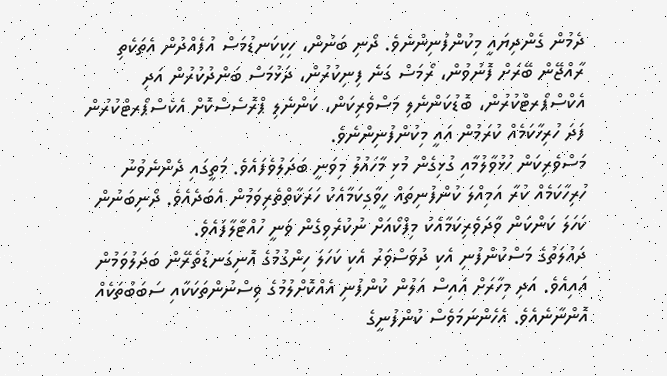ދެމުން ގެންދިޔައީ މިކުންފުނިންނެވެ. ދޯނި ބަނުން، ހިކިކަނޑުމަސް އުފެއްދުން އެތަކެތި ރާއްޖޭން ބޭރަށް ފޮނުވުން، ރޯމަސް ގަނެ ފިނިކުރުން، ދަޅުމަސް ބަންދުކުރުން އަދި އެކްސްޕޯރޓްކުރުން، ބޮޑުކަންނެލި މަސްވެރިކަން، ކަންނެލި ޕްރޮސެސްކޮށް އެކެސްޕޯރޓްކުރުން ފަދަ ހުރިހާކަމެއް ކުރަމުން އައީ މިކުންފުނިންނެވެ.
މަސްވެރިކަން ހުޅުވާލުމާއި ގުޅިގެން މުޅި މާހައުލު މިވަނީ ބަދަލުވެފައެވެ. މަތީގައި ދެންނެވުނު ހުރިހާކަމެއް ކުރާ އަމިއްލަ ކުންފުނިތައް ހީވާގިކަމާއެކު ހަރަކާތްތެރިވަމުން އެބަދެއެވެ. ދޯނިބަނުން ކަހަލަ ކަންކަން ވާދަވެރިކަމާއެކު މިފްކޯއަށް ނުކުރެވިގެން ވަނީ ހުއްޓާލާފައެވެ.
ދައުލަތުގެ މަސްކުންފުނި އެކި ދުވަސްވަރު އެކި ކަހަލަ ހިންގުމުގެ އޮނިގަނޑުތެރޭން ބަދަލުވަމުން އައިއެވެ. އަދި މިހާރަށް އައިސް އަލުން ކުންފުނި އެއްކޮށްލުމުގެ ވިސްނުންތަކަކާއި ސަބަބުތަކެއް އޮންނާނެއެވެ. އެހެންނަމަވެސް ކުންފުނީގެ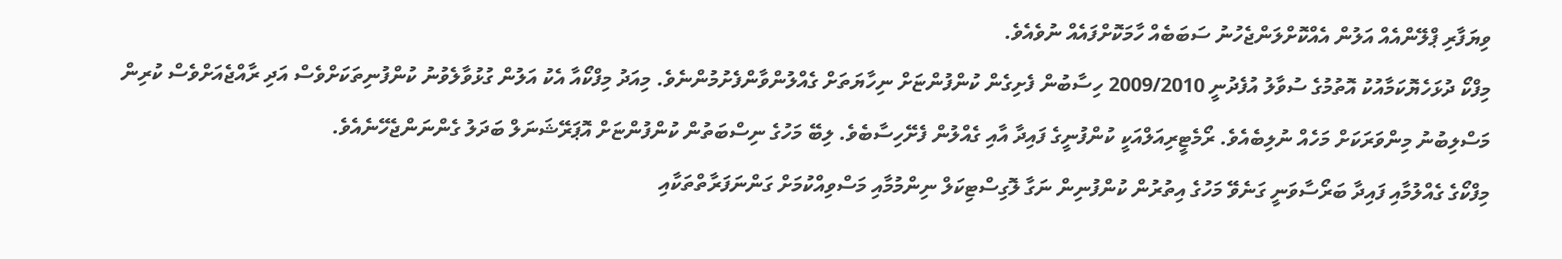ވިޔަފާރި ޕްލޭންއެއް އަލުން އެއްކޮށްލަންޖެހުނު ސަބަބެއް ހާމަކޮށްފައެއް ނުވެއެވެ.
މިފްކޯ ދުޅަހެޔޮކަމާއުކު އޮތުމުގެ ސުވާލު އުފެދުނީ 2009/2010 ހިސާބުން ފެށިގެން ކުންފުންޏަށް ނިހާޔަތަށް ގެއްލުންވާންފެށުމުންނެވެ. މިއަދު މިފްކޯއާ އެކު އަލުން ގުޅުވާލެވުނު ކުންފުނިތަކަށްވެސް އަދި ރާއްޖެއަށްވެސް ކުރިން މަސްލިބުނު މިންވަރަކަށް މަހެއް ނުލިބެއެވެ. ރޯމެޓީރިއަލްއަކީ ކުންފުނީގެ ފައިދާ އާއި ގެއްލުން ފެށޭހިސާބެވެ. ލިބޭ މަހުގެ ނިސްބަތުން ކުންފުންޏަށް އޮޕަރޭޝަނަލް ބަދަލު ގެންނަންޖެހޭނެއެވެ.
މިފްކޯގެ ގެއްލުމާއި ފައިދާ ބަރޯސާވަނީ ގަނެވޭ މަހުގެ އިތުރުން ކުންފުނިން ނަގާ ލޮގިސްޓިކަލް ނިންމުމާއި މަސްވިއްކުމަށް ގަންނަފަރާތްތަކާއި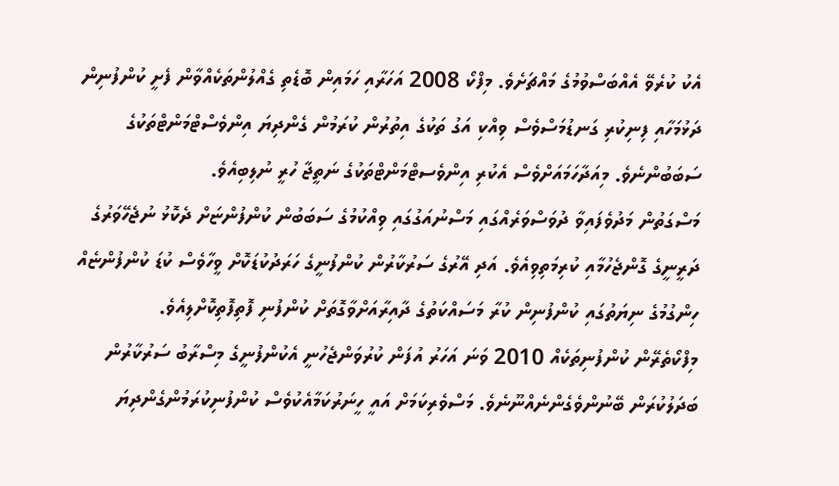އެކު ކުރެވޭ އެއްބަސްވުމުގެ މައްޗަށެވެ. މިފްކޯ 2008 އަހަރާއި ހަމައިން ބޮޑެތި ގެއްލުންތަކެއްވާން ފެށީ ކުންފުނިން ދަޅުމަހާއި ފިނިކުރި ގަނޑުމަސްވެސް ވިއްކި އަގު ތަކުގެ އިތުރުން ކުރަމުން ގެންދިޔަ އިންވެސްޓްމަންޓްތަކުގެ ސަބަބުންނެވެ. މިއަދާހަމައަށްވެސް އެކުރި އިންވެސޓްމަންޓްތަކުގެ ނަތީޖާ ހުރީ ނުލިބިއެވެ.
މަސްގަތުން މަދުވެފައިވާ ދުވަސްވަރެއްގައި މަސްނުއަގުގައި ވިއްކުމުގެ ސަބަބުން ކުންފުންޏަށް ދެކޮޅު ނުޖެހޭވަރުގެ ދަރީނީގެ ގޮންޖެހުމާއި ކުރިމަތިވިއެވެ. އަދި އޭރުގެ ސަރުކާރުން ކުންފުނީގެ ހަރަދުކުޑަކޮށް ވީހާވެސް ކުޑަ ކުންފުންޏެއް ހިންގުމުގެ ނިޔަތުގައި ކުންފުނިން ކުރާ މަސައްކަތުގެ ދާއިރާއަށްވާގޮތަށް ކުންފުނި ފޮތިފޮތިކޮށްލިއެވެ.
މިފްކޯތެރޭން ކުންފުނިތަކެއް 2010 ވަނަ އަހަރު އުފަން ކުރުވަންޖެހުނީ އެކުންފުނީގެ މިސްރާބު ސަރުކާރުން ބަދަލުކުރަން ބޭނުންވެގެންނެއްނޫނެވެ. މަސްވެރިކަމަށް އައީ ހީނަރުކަމާއެކުވެސް ކުންފުނިކުރަމުންގެންދިޔަ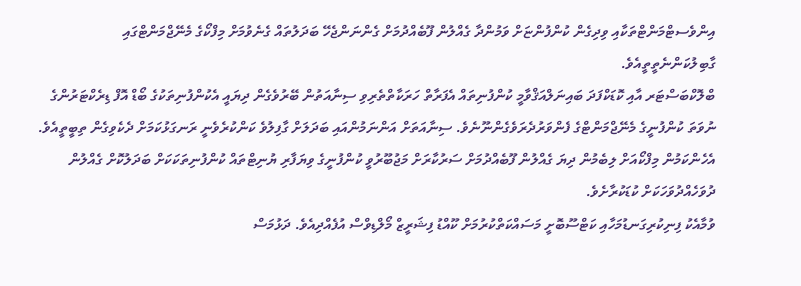އިންވެސޓްމަންޓްތަކާއި ވިދިގެން ކުންފުންޏަށް ވަމުންދާ ގެއްލުން ފޫބެއްދުމަށް ގެންނަންޖެހޭ ބަދަލުތައް ގެނެވުމަށް މިފްކޯގެ މެނޭޖްމަންޓްގައި ގާބިލުކަންނެތީތީއެވެ.
ބްލޮކްބަސްޓަރ އާއި ކޮޑަކްފަދަ ބައިނަލްއަޤްވާމީ ކުންފުނިތައް އެފަރާތް ހަރަކާތްތެރިވި ސިނާއަތުން ބޭރުވެގެން ދިޔައީ އެކުންފުނިތަކުގެ ބޯޑް އޮފް ޑިރެކްޓަރުންގެ ނުވަތަ ކުންފުނީގެ މެނޭޖްމަންޓްގެ ފެންވަރުދެރަވެގެންނޫނެވެ. ސިނާއަތަށް އަންނަމުންއައި ބަދަލަށް ގާފިލުވެ ކަންކުރެވެނީ ރަނގަޅުކަމަށް ދެކެވިގެން ތިބީތީއެވެ.
އެހެންކަމުން މިފްކޯއަށް ލިބެމުން ދިޔަ ގެއްލުން ފޫބެއްދުމަށް ސަރުކާރަށް މަޖުބޫރުވީ ކުންފުނީގެ ވިޔަފާރި ޔުނިޓްތައް ކުންފުނިތަކަކަށް ބަދަލުކޮށް ގެއްލުން ދުވަހެއްދުވަހަކަށް ކުޑަކުރާށެވެ.
ވުމާއެކު ފިނިކުރިގަނޑުމަހާއި ކަޓްސޫބޮށީ މަސައްކަތްކުރުމަށް ކޫއްޑު ފިޝަރީޒް މޯލްޑިވްސް އުފެއްދިއެވެ. ދަޅުމަސް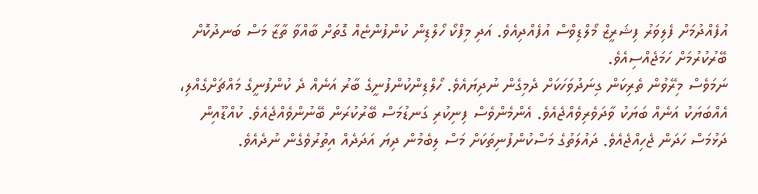އުފެއްދުމަށް ފެލިވަރު ފިޝަރީޒް މޯލްޑިވްސް އުފެއްދިއެވެ. އަދި މިފްކޯ ހޯލްޑިން ކުންފުންޏެއް ގޮތަށް ބާއްވާ ތާޒާ މަސް ބަނދުކޮށް ބޭރުކުރުމަށް ހަމަޖެއްސިއެވެ.
ނަމަވެސް މިރޭވުން ތެރިކަން ގިނަދުވަހަކަށް ދެމިގެން ނުދިޔައެވެ. ހޯލްޑިންކުންފުނީގެ ބާރު އަނެއް ދެ ކުންފުނީގެ މައްޗަށްގެއްލި، އެއްބަޔަކު އަނެއް ބަޔަކު ވާދަވެރިވެއްޖެއެވެ. އެންމެންވެސް ފިނިކުރި ގަނޑުމަސް ބޭރުކުރަން ބޭނުންވެއްޖެއެވެ. ކުއްޑޫއިން ދަޅުމަސް ހަދަން ޖެހިއްޖެއެވެ. ދައުލަތުގެ މަސްކުންފުނިތަކަށް މަސް ލިބެމުން ދިޔަ އަދަދެއް އިތުރުވެގެން ނުދެއެވެ.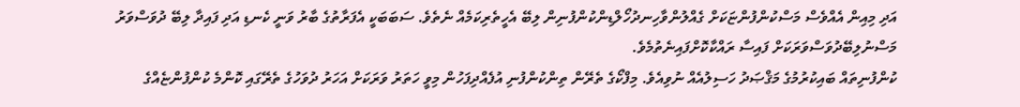އަދި މިއިން އެއްވެސް މަސްކުންފުންޏަކަށް ގެއްލުންވާހިނދުހޯލްޑިންކުންފުނިން ލިބޭ އެހީތެރިކަމެއް ނެތެވެ. ސަބަބަކީ އެފަރާތުގެ ބާރު ވަނީ ކެނޑި އަދި ފައިދާ ލިބޭ ދުވަސްވަރު މަސްނުލިބޭދުވަސްވަރަކަށް ފައިސާ ރައްކާކޮށްފައިނެތުމެވެ.
ކުންފުނިތައް ބައިކުރުމުގެ މަޤްޞަދު ހަސިލުއެއް ނުވިއެވެ. މިފްކޯގެ ތެރޭން ތިންކުންފުނި އުފެއްދިފަހުން މިވީ ހަތަރު ވަރަކަށް އަހަރު ދުވަހުގެ ތެރޭގައި ކޮންމެ ކުންފުންޏެއްގެ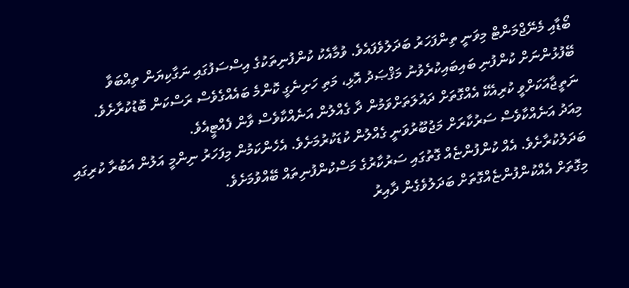ބޯޑާއި މެނޭޖްމަންޓް މިވަނީ ތިންފަހަރު ބަދަލުވެފައެވެ. ވުމާއެކު ކުންފުނިތަކުގެ އިސްސަފުގައި ނަގާކިޔަން ތިއްބަވާ ބޭފުޅުންނަށް ކުންފުނި ބައިބައިކުރެވުނު މަޤްޞަދު އޮޅި، މަތި ހަށިނެގީ ކޮންމެ ބައެއްގެވެސް ރަސްކަން ބޮޑުކުރާށެވެ. ނަތީޖާއަކަށްވީ ކުރިއެކޭ އެއްގޮތަށް ދައުލަތަށްވަމުން ދާ ގެއްލުން އަނެއްކާވެސް ވާން ފެއްޓީއެވެ.
މިއަދު އަނެއްކާވެސް ސަރުކާރަށް މަޖުބޫރުވަނީ ގެއްލުން ކުޑަކުރުމަށެވެ. އެހެންކަމުން މިފަހަރު ނިންމީ އަލުން އަބުރާ ކުރިގައި ބަދަލުކުރާށެވެ. އެއް ކުންފުންޏެއް ގޮތުގައި ސަރުކާރުގެ މަސްކުންފުނިތައް ބޭއްވުމަށެވެ.
މިގޮތަށް އެއްކުންފުންޏެއްގޮތަށް ބަދަލުވެގެން ދާއިރު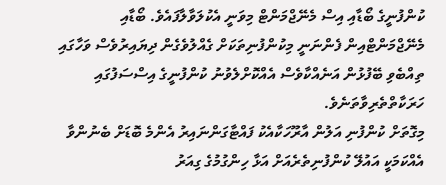ކުންފުނީގެ ބޯޑާއި އިސް މެނޭޖްމަންޓް މިވަނީ އެކުލަވާލާފައެވެ. ބޯޑާއި މެނޭޖްމަންޓްއިން ފެންނަނީ މިކުންފުނިތަކަށް ގެއްލުވެގެން ދިޔައިރުވެސް ވަހާގައި ތިއްބެވި ބޭފުޅުން އަނެއްކާވެސް އެއްކޮށްލެވުނު ކުންފުނީގެ އިސްސަފުގައި ހަރަކާތްތެރިވާތަނެވެ.
މިގޮތަށް ކުންފުނި އަލުން އާރޫހަކާއެކު ފައްޓާގަންނައިރު އެންމެ ބޮޑަށް ބެނުންވާ އެއްކަމަކީ އައުލޭ ކުންފުނިތެރެއަށް އަޅާ ހިންގުމުގެ ގިއަރު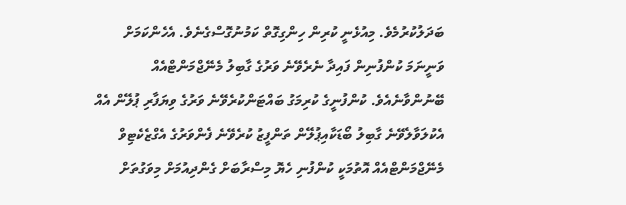ބަދަލުކުރުމެވެ. މިއުޅެނީ ކުރިން ހިންގިގޮތް ކަމުނުގޮސްގެނެވެ. އެހެންކަމަށް ވަނީނަމަ ކުންފުނިން ފައިދާ ނެރެވޭނެ ވަރުގެ ގާބިލު މެނޭޖްމަންޓްއެއް ބޭނުންވާނެއެވެ. ކުންފުނީގެ ކުރިމަގު ބައްޓަންކުރެވޭނެ ވަރުގެ ވިޔަފާރި ޕުލޭން އެއް އެކުލަވާލެވޭނެ ގާބިލު ބޯޑަކާއިޕުލޭން ތަންފީޒު ކުރެވޭނެ ފެންވަރުގެ އެގްޒެކެޓިވް މެނޭޖްމަންޓްއެއް އޮތުމަކީ ކުންފުނި ހެޔޮ މިސްރާބަށް ގެންދިއުމަށް މިވަގުތަށް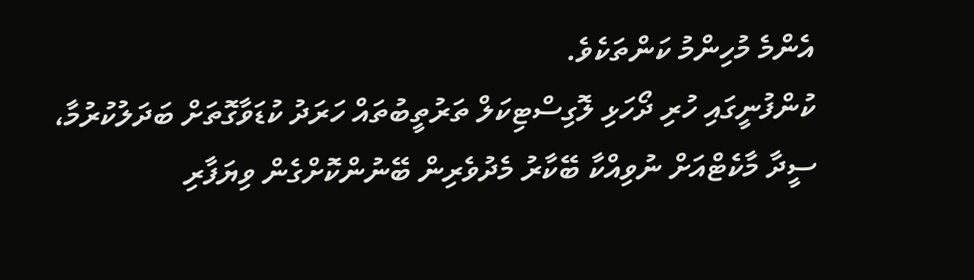އެންމެ މުހިންމު ކަންތަކެވެ.
ކުންފުނީގައި ހުރި ދޯހަޅި ލޮގިސްޓިކަލް ތަރުތީބުތައް ހަރަދު ކުޑަވާގޮތަށް ބަދަލުކުރުމާ، ސީދާ މާކެޓްއަށް ނުވިއްކާ ބޭކާރު މެދުވެރިން ބޭނުންކޮށްގެން ވިޔަފާރި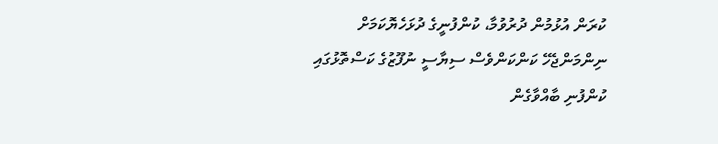ކުރަން އުޅުމުން ދުރުވުމާ، ކުންފުނީގެ ދުޅަހެޔޮކަމަށް ނިންމަންޖެހޭ ކަންކަންވެސް ސިޔާސީ ނުފޫޒުގެ ކަސްތޮޅުގައި ކުންފުނި ބާއްވާގެން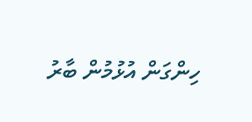ހިންގަން އުޅުމުން ބާރު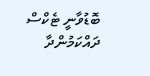ބޮޑުވާނީ ޓެކްސް ދައްކަމުންދާ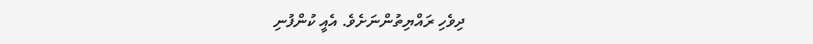ދިވެހި ރައްޔިތުންނަށެވެ. އެއީ ކުންފުނި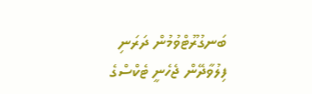ބަނގުރޫޓްވުމުން ދަރަނި ފިލުވާދޭން ޖެހެނީ ޓެކްސްގެ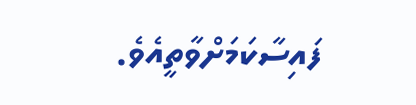ފައިސާކަމަށްވާތީއެވެ.